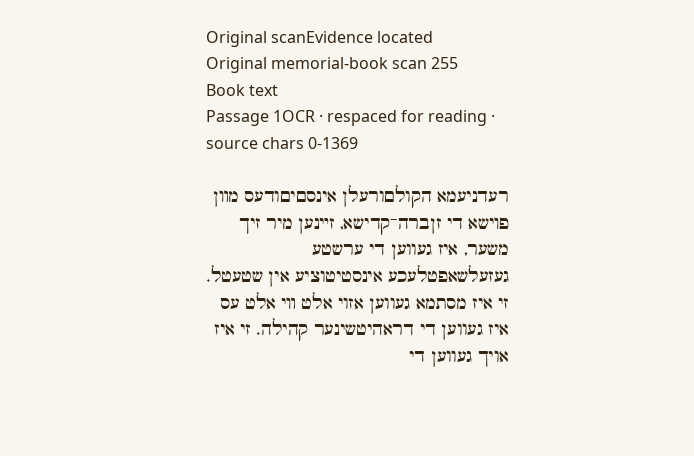Original scanEvidence located
Original memorial-book scan 255
Book text
Passage 1OCR · respaced for reading · source chars 0-1369

רעדניעמא הקולםורעלן אינסםיםודעס מװן פױשא די זןברה־קדישא, זײנען מיר זיך משער, איז געווען די ערשטע געזעלשאפטלעכע אינסטיטוציע אין שטעטל. זי איז מסתמא געווען אזוי אלט װי אלט עס איז געווען די דראהיטשינער קהילה. זי איז אויך געווען די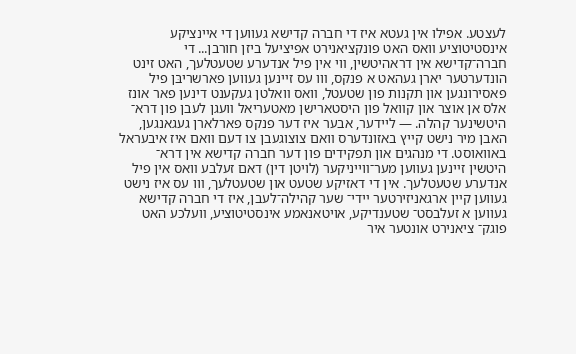לעצטע. אפילו אין געטא איז די חברה קדישא געווען די אײנציקע אינסטיטוציע װאס האט פונקציאנירט אפיציעל ביזן חורבן... די חברה־קדישא אין דראהיטשין, װי אין פיל אנדערע שטעטלעך, האט זינט הונדערטער יארן געהאט א פנקס, װו עס זײנען געווען פארשריבּן פיל פאסירונגען און תקנות פון שטעטל, װאס װאלטן געקענט דינען פאר אונז אלס אן אוצר און קװאל פון היסטארישן מאטעריאל װעגן לעבן פון דרא־ היטשינער קהלה. — ליידער, אבער איז דער פנקס פארלארן געגאנגען, האבן מיר נישט קײץ באזונדערס װאם צוצוגעבן צו דעם װאם איז איבעראל באװאוסט. די מנהגים און תפקידים פון דער חברה קדישא אין דרא־ היטשין זײנען געווען מער־װייניקער (לויטן דין) דאם זעלבע װאס אין פיל אנדערע שטעטלעך. אין די דאזיקע שטעט און שטעטלעך, װו עס איז נישט געווען קײן ארגאניזירטער ײדי־ שער קהילה־לעבן, איז די חברה קדישא געווען א זעלבסט־ שטענדיקע, אויטאנאמע אינסטיטוציע, װעלכע האט פוגק־ ציאנירט אונטער איר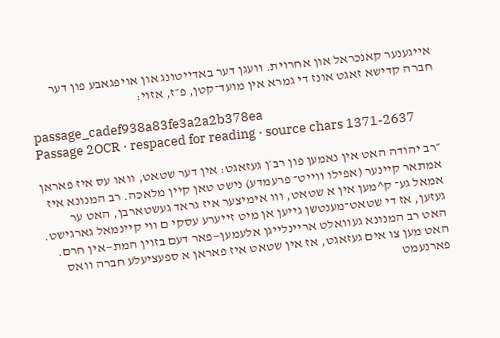אײגענער קאנכראל און אחרױת. װעגן דער באדײטונג און אויפגאבע פון דער חברה קדישא זאגט אונז די גמרא אין מועד־קטן, פ״ז, אזוי:

passage_cadef938a83fe3a2a2b378ea
Passage 2OCR · respaced for reading · source chars 1371-2637

״רב יהודה האט אין נאמען פון רב׳ן געזאגט: אין דער שטאט, וואו עס איז פאראן אמתאר קיינער (אפילו װײט־ פרעמדע) נישט טאן קיין מלאכה. רב המנונא איז אמאל גע־ ק^מען אין א שטאט, ווו אימיצער איז גראד געשטארבן, האט ער געזען, אז די שטאט־מענטשן גייען אן מיט זייערע עסקי ם װי קײנמאל גארגישט. האט רב המנונא געװאלט ארײנלײגן אלעמען—פאר דעם בזױן המת—אין חרם. האט מען צו אים געזאגט, אז אין שטאט איז פאראן א ספעציעלע חברה װאס פארנעמט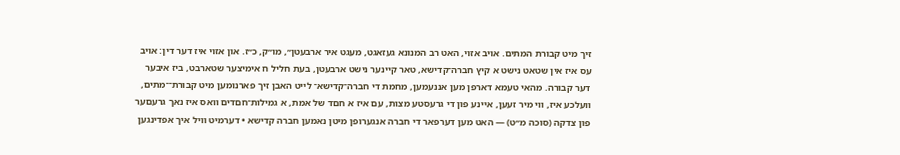זיך מיט קבורת המתים. אויב אזוי, האט רב המנונא געזאגט, מעגט איר ארבעטן״, מו״ק, כ״ז. און אזוי איז דער דין: אויב עס איז אין שטאט נישט א קיץ חברה־קדישא, טאר קיינער נישט ארבעטן, בעת חליל ח אימיצער שטארבט, ביז איבער דער קבורה. מהאי טעמא דארפן מען אננעמען, מחמת די חברה־קדישא־ לײט האבן זיך פארנומען מיט קבורת־־מתים, װעלכע איז, װי מיר זעען, אײנע פון די גרעסטע מצות, עם איז א חםד של אמת, א גמילות־חםדים װאס איז נאך גרעםער פון צדקה (סוכה מ״ט) — האט מען דערפאר די חברה אנגערופן מיטן נאמען חברה קדישא • דערמיט װיל איך אפדינגען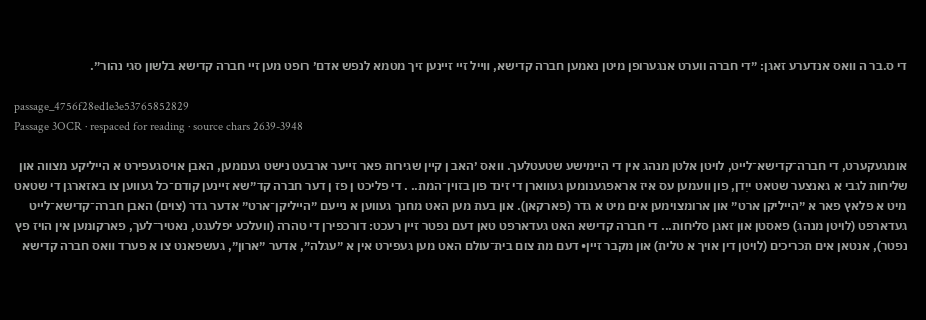די ס.בר ה װאס אנדערע זאגן: ״די חברה ווערט אנגערופן מיטן נאמען חברה קדישא, װײל זײ זײנען זיך מטמא לנפש אדם׳ רופט מען זײ חברה קדישא בלשון סגי נהור״.

passage_4756f28ed1e3e53765852829
Passage 3OCR · respaced for reading · source chars 2639-3948

אומגעקערט, די חברה־קדישא־לײט, לויטן אלטן מנהג אין די הײמישע שטעטלעך. װאס ׳האב ן קײן שגירות פאר זײער ארבעט נישט גענומען, האבן אויסגעפירט א הײליקע מצװה און שליחות לגבי א גאנצער שטאט ייִדן, פון װעמען עס איז אראפגענומען געװארן די זינד פון בזױן־המת.. . די פליכט ן פז ן דער חברה קד״שא זײנען קודם־כל געװען צו באזארגן די שטאט מיט א פלאץ פאר א ״הײליקן ארט״ און ארומצוימען אים מיט א גדר (פארקאן). און בעת מען האט מחנך געװען א נײעם ״הײליקן־ארט״ אדער גדר (צוים) האבן חברה־קדישא־לײט געדארפט (לויטן מנהג) פאסטן און זאגן סליחות... די חברה קדישא האט געדארפט טאן דעם נפטר זײן רעכט: דורכפירן די טהרה (װעלכע יפלעגט, נאטיר־לעך, פארקומען אין הויז פץ נפטר), אנטאן אים תכריכים (לויטן דין אויך א טלית) און מקבר זײן• דעם מת צום בית־עולם האט מען געפירט אין א ״עגלה״, אדער ״ארון״, געשפאנט צו א פערד װאס חברה קדישא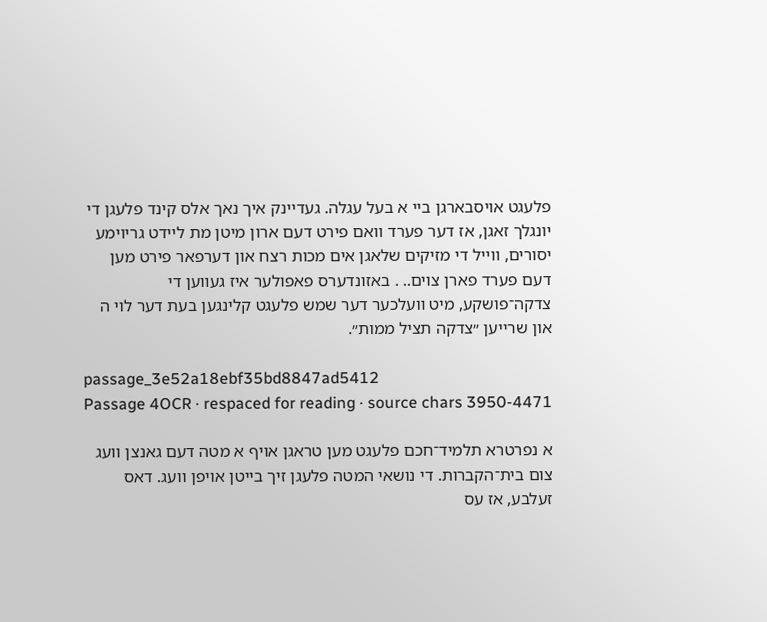פלעגט אויסבארגן ביי א בעל עגלה. געדײנק איך נאך אלס קינד פלעגן די יונגלך זאגן, אז דער פערד װאם פירט דעם ארון מיטן מת לײדט גריוימע יסורים, װײל די מזיקים שלאגן אים מכות רצח און דערפאר פירט מען דעם פערד פארן צוים.. . באזונדערס פאפולער איז געװען די צדקה־פושקע, מיט װעלכער דער שמש פלעגט קלינגען בעת דער לוי ה און שרײען ״צדקה תציל ממות״.

passage_3e52a18ebf35bd8847ad5412
Passage 4OCR · respaced for reading · source chars 3950-4471

א נפרטרא תלמיד־חכם פלעגט מען טראגן אויף א מטה דעם גאנצן וועג צום בית־הקברות. די נושאי המטה פלעגן זיך בייטן אויפן וועג. דאס זעלבע, אז עס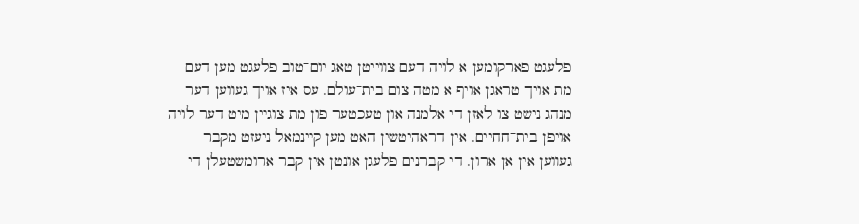פלעגט פארקומען א לויה דעם צװייטן טאג יום־טוב פלעגט מען דעם מת אויך טראגן אויף א מטה צום בית־עולם. עס איז אויך געװען דער מנהג נישט צו לאזן די אלמנה און טעכטער פון מת צוגײן מיט דער לויה אויפן בית־חחיים. אין דראהיטשין האט מען קײנמאל ניעזט מקבר געװען אין אן ארון. די קברנים פלעגן אונטן אין קבר ארומשטעלן די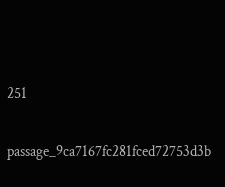251

passage_9ca7167fc281fced72753d3b